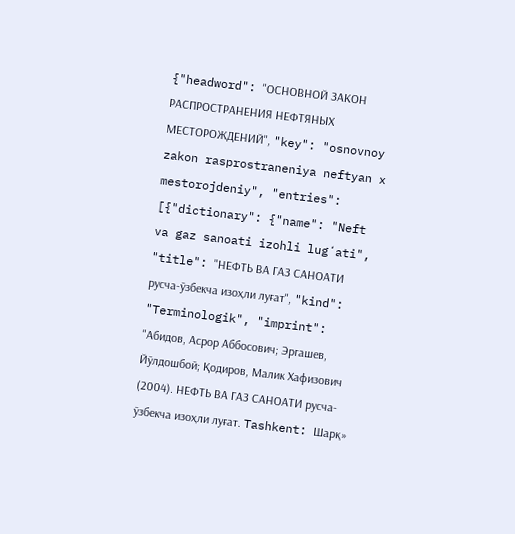{"headword": "ОСНОВНОЙ ЗАКОН РАСПРОСТРАНЕНИЯ НЕФТЯНЫХ МЕСТОРОЖДЕНИЙ", "key": "osnovnoy zakon rasprostraneniya neftyan x mestorojdeniy", "entries": [{"dictionary": {"name": "Neft va gaz sanoati izohli lugʻati", "title": "НЕФТЬ ВА ГАЗ САНОАТИ русча-ўзбекча изоҳли луғат", "kind": "Terminologik", "imprint": "Абидов, Асрор Аббосович; Эргашев, Йўлдошбой; Қодиров, Малик Хафизович (2004). НЕФТЬ ВА ГАЗ САНОАТИ русча-ўзбекча изоҳли луғат. Tashkent: Шарқ»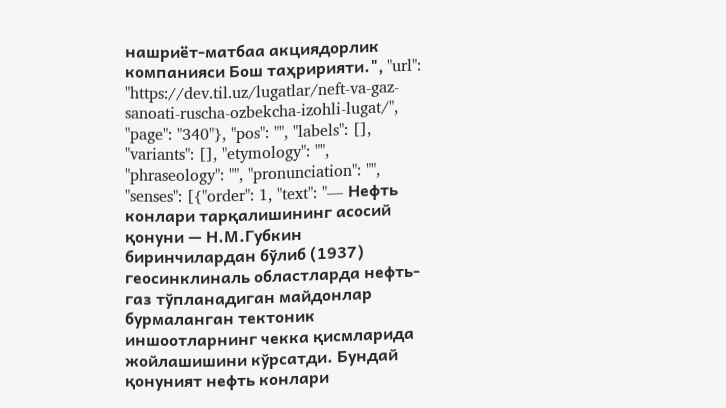нашриёт-матбаа акциядорлик компанияси Бош таҳририяти.", "url": "https://dev.til.uz/lugatlar/neft-va-gaz-sanoati-ruscha-ozbekcha-izohli-lugat/", "page": "340"}, "pos": "", "labels": [], "variants": [], "etymology": "", "phraseology": "", "pronunciation": "", "senses": [{"order": 1, "text": "— Нефть конлари тарқалишининг асосий қонуни — Н.М.Губкин биринчилардан бўлиб (1937) геосинклиналь областларда нефть-газ тўпланадиган майдонлар бурмаланган тектоник иншоотларнинг чекка қисмларида жойлашишини кўрсатди. Бундай қонуният нефть конлари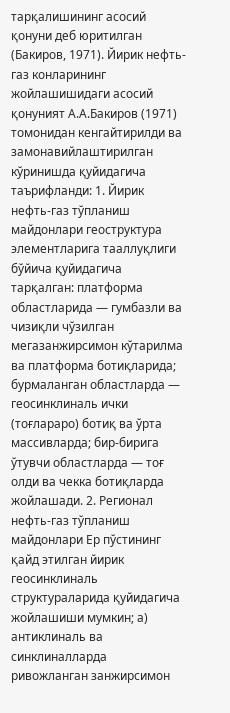тарқалишининг асосий қонуни деб юритилган (Бакиров, 1971). Йирик нефть-газ конларининг жойлашишидаги асосий қонуният А.А.Бакиров (1971) томонидан кенгайтирилди ва замонавийлаштирилган кўринишда қуйидагича таърифланди: 1. Йирик нефть-газ тўпланиш майдонлари геоструктура элементларига тааллуқлиги бўйича қуйидагича тарқалган: платформа областларида — гумбазли ва чизиқли чўзилган мегазанжирсимон кўтарилма ва платформа ботиқларида; бурмаланган областларда — геосинклиналь ички (тоғлараро) ботиқ ва ўрта массивларда; бир-бирига ўтувчи областларда — тоғ олди ва чекка ботиқларда жойлашади. 2. Регионал нефть-газ тўпланиш майдонлари Ер пўстининг қайд этилган йирик геосинклиналь структураларида қуйидагича жойлашиши мумкин; а) антиклиналь ва синклиналларда ривожланган занжирсимон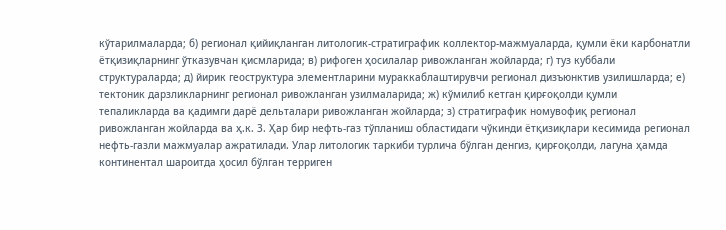кўтарилмаларда; б) регионал қийиқланган литологик-стратиграфик коллектор-мажмуаларда, қумли ёки карбонатли ётқизиқларнинг ўтказувчан қисмларида; в) рифоген ҳосилалар ривожланган жойларда; г) туз куббали структураларда; д) йирик геоструктура элементларини мураккаблаштирувчи регионал дизъюнктив узилишларда; е) тектоник дарзликларнинг регионал ривожланган узилмаларида; ж) кўмилиб кетган қирғоқолди қумли тепаликларда ва қадимги дарё дельталари ривожланган жойларда; з) стратиграфик номувофиқ регионал ривожланган жойларда ва ҳ.к. 3. Ҳар бир нефть-газ тўпланиш областидаги чўкинди ётқизиқлари кесимида регионал нефть-газли мажмуалар ажратилади. Улар литологик таркиби турлича бўлган денгиз, қирғоқолди, лагуна ҳамда континентал шароитда ҳосил бўлган терриген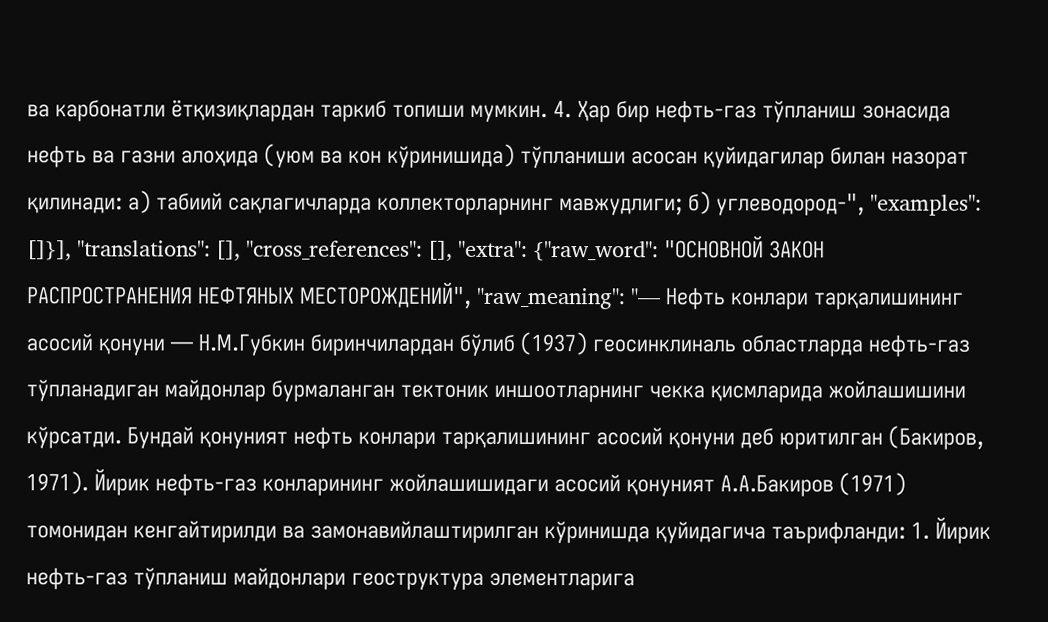ва карбонатли ётқизиқлардан таркиб топиши мумкин. 4. Ҳар бир нефть-газ тўпланиш зонасида нефть ва газни алоҳида (уюм ва кон кўринишида) тўпланиши асосан қуйидагилар билан назорат қилинади: а) табиий сақлагичларда коллекторларнинг мавжудлиги; б) углеводород-", "examples": []}], "translations": [], "cross_references": [], "extra": {"raw_word": "ОСНОВНОЙ ЗАКОН РАСПРОСТРАНЕНИЯ НЕФТЯНЫХ МЕСТОРОЖДЕНИЙ", "raw_meaning": "— Нефть конлари тарқалишининг асосий қонуни — Н.М.Губкин биринчилардан бўлиб (1937) геосинклиналь областларда нефть-газ тўпланадиган майдонлар бурмаланган тектоник иншоотларнинг чекка қисмларида жойлашишини кўрсатди. Бундай қонуният нефть конлари тарқалишининг асосий қонуни деб юритилган (Бакиров, 1971). Йирик нефть-газ конларининг жойлашишидаги асосий қонуният А.А.Бакиров (1971) томонидан кенгайтирилди ва замонавийлаштирилган кўринишда қуйидагича таърифланди: 1. Йирик нефть-газ тўпланиш майдонлари геоструктура элементларига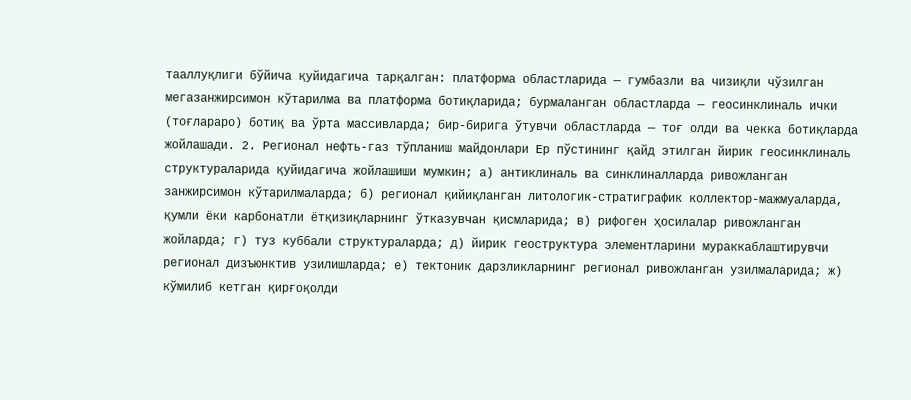тааллуқлиги бўйича қуйидагича тарқалган: платформа областларида — гумбазли ва чизиқли чўзилган мегазанжирсимон кўтарилма ва платформа ботиқларида; бурмаланган областларда — геосинклиналь ички (тоғлараро) ботиқ ва ўрта массивларда; бир-бирига ўтувчи областларда — тоғ олди ва чекка ботиқларда жойлашади. 2. Регионал нефть-газ тўпланиш майдонлари Ер пўстининг қайд этилган йирик геосинклиналь структураларида қуйидагича жойлашиши мумкин; а) антиклиналь ва синклиналларда ривожланган занжирсимон кўтарилмаларда; б) регионал қийиқланган литологик-стратиграфик коллектор-мажмуаларда, қумли ёки карбонатли ётқизиқларнинг ўтказувчан қисмларида; в) рифоген ҳосилалар ривожланган жойларда; г) туз куббали структураларда; д) йирик геоструктура элементларини мураккаблаштирувчи регионал дизъюнктив узилишларда; е) тектоник дарзликларнинг регионал ривожланган узилмаларида; ж) кўмилиб кетган қирғоқолди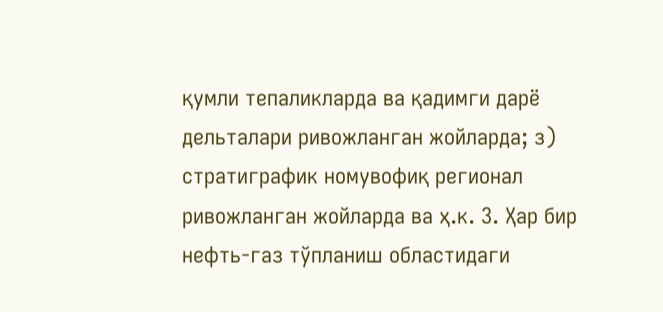қумли тепаликларда ва қадимги дарё дельталари ривожланган жойларда; з) стратиграфик номувофиқ регионал ривожланган жойларда ва ҳ.к. 3. Ҳар бир нефть-газ тўпланиш областидаги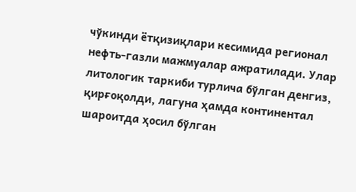чўкинди ётқизиқлари кесимида регионал нефть-газли мажмуалар ажратилади. Улар литологик таркиби турлича бўлган денгиз, қирғоқолди, лагуна ҳамда континентал шароитда ҳосил бўлган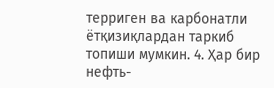терриген ва карбонатли ётқизиқлардан таркиб топиши мумкин. 4. Ҳар бир нефть-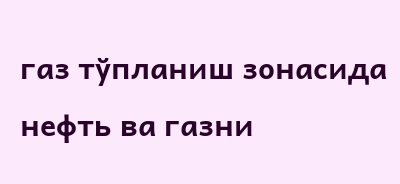газ тўпланиш зонасида нефть ва газни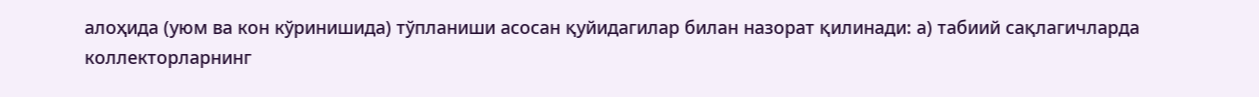алоҳида (уюм ва кон кўринишида) тўпланиши асосан қуйидагилар билан назорат қилинади: а) табиий сақлагичларда коллекторларнинг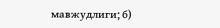мавжудлиги; б)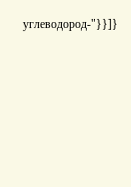углеводород-"}}]}